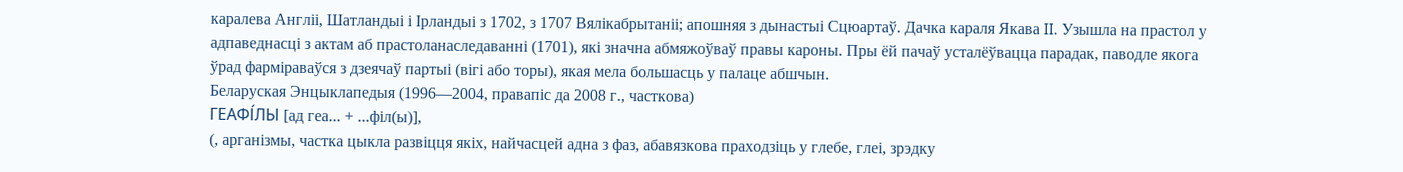каралева Англіі, Шатландыі і Ірландыі з 1702, з 1707 Вялікабрытаніі; апошняя з дынастыі Сцюартаў. Дачка караля Якава II. Узышла на прастол у адпаведнасці з актам аб прастоланаследаванні (1701), які значна абмяжоўваў правы кароны. Пры ёй пачаў усталёўвацца парадак, паводле якога ўрад фарміраваўся з дзеячаў партыі (вігі або торы), якая мела большасць у палаце абшчын.
Беларуская Энцыклапедыя (1996—2004, правапіс да 2008 г., часткова)
ГЕАФІ́ЛЫ [ад геа... + ...філ(ы)],
(, арганізмы, частка цыкла развіцця якіх, найчасцей адна з фаз, абавязкова праходзіць у глебе, глеі, зрэдку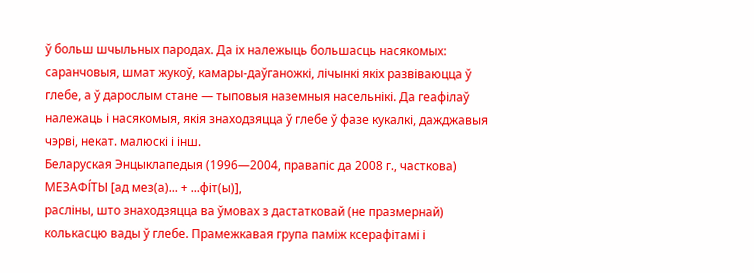ў больш шчыльных пародах. Да іх належыць большасць насякомых: саранчовыя, шмат жукоў, камары-даўганожкі, лічынкі якіх развіваюцца ў глебе, а ў дарослым стане — тыповыя наземныя насельнікі. Да геафілаў належаць і насякомыя, якія знаходзяцца ў глебе ў фазе кукалкі, дажджавыя чэрві, некат. малюскі і інш.
Беларуская Энцыклапедыя (1996—2004, правапіс да 2008 г., часткова)
МЕЗАФІ́ТЫ [ад мез(а)... + ...фіт(ы)],
расліны, што знаходзяцца ва ўмовах з дастатковай (не празмернай) колькасцю вады ў глебе. Прамежкавая група паміж ксерафітамі і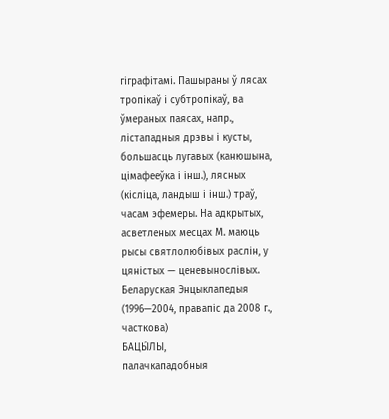гіграфітамі. Пашыраны ў лясах тропікаў і субтропікаў, ва ўмераных паясах, напр., лістападныя дрэвы і кусты, большасць лугавых (канюшына, цімафееўка і інш.), лясных (кісліца, ландыш і інш.) траў, часам эфемеры. На адкрытых, асветленых месцах М. маюць рысы святлолюбівых раслін, у цяністых — ценевынослівых.
Беларуская Энцыклапедыя (1996—2004, правапіс да 2008 г., часткова)
БАЦЫ́ЛЫ,
палачкападобныя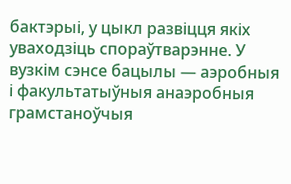бактэрыі, у цыкл развіцця якіх уваходзіць спораўтварэнне. У вузкім сэнсе бацылы — аэробныя і факультатыўныя анаэробныя грамстаноўчыя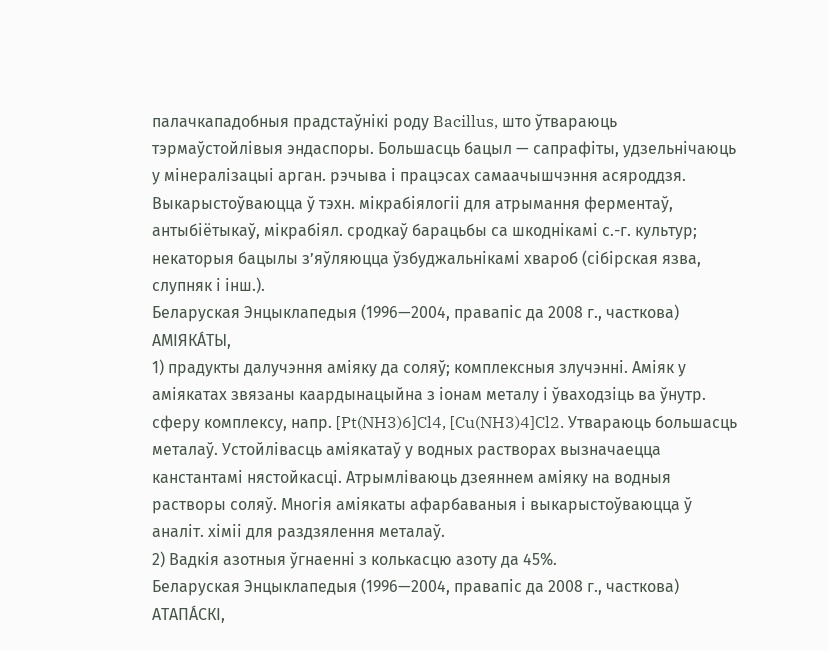палачкападобныя прадстаўнікі роду Bacillus, што ўтвараюць тэрмаўстойлівыя эндаспоры. Большасць бацыл — сапрафіты, удзельнічаюць у мінералізацыі арган. рэчыва і працэсах самаачышчэння асяроддзя. Выкарыстоўваюцца ў тэхн. мікрабіялогіі для атрымання ферментаў, антыбіётыкаў, мікрабіял. сродкаў барацьбы са шкоднікамі с.-г. культур; некаторыя бацылы з’яўляюцца ўзбуджальнікамі хвароб (сібірская язва, слупняк і інш.).
Беларуская Энцыклапедыя (1996—2004, правапіс да 2008 г., часткова)
АМІЯКА́ТЫ,
1) прадукты далучэння аміяку да соляў; комплексныя злучэнні. Аміяк у аміякатах звязаны каардынацыйна з іонам металу і ўваходзіць ва ўнутр. сферу комплексу, напр. [Pt(NH3)6]Cl4, [Cu(NH3)4]Cl2. Утвараюць большасць металаў. Устойлівасць аміякатаў у водных растворах вызначаецца канстантамі нястойкасці. Атрымліваюць дзеяннем аміяку на водныя растворы соляў. Многія аміякаты афарбаваныя і выкарыстоўваюцца ў аналіт. хіміі для раздзялення металаў.
2) Вадкія азотныя ўгнаенні з колькасцю азоту да 45%.
Беларуская Энцыклапедыя (1996—2004, правапіс да 2008 г., часткова)
АТАПА́СКІ,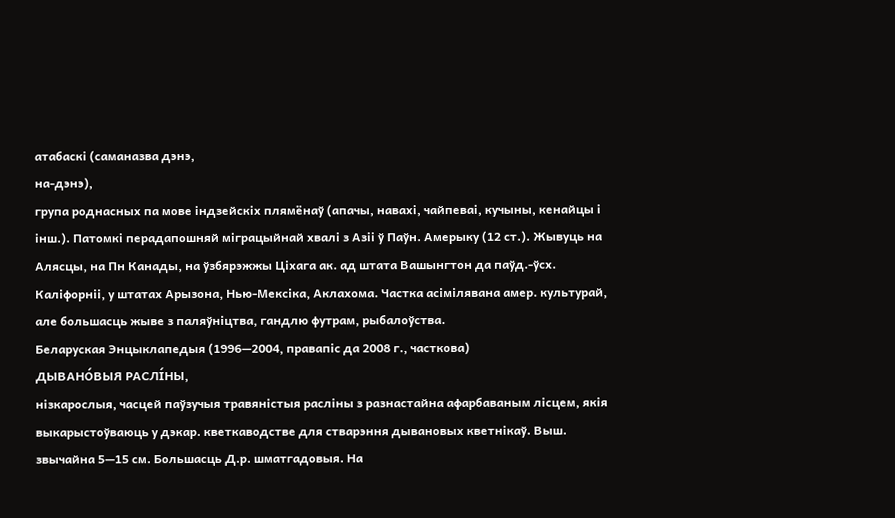атабаскі (саманазва дэнэ,
на-дэнэ),
група роднасных па мове індзейскіх плямёнаў (апачы, навахі, чайпеваі, кучыны, кенайцы і інш.). Патомкі перадапошняй міграцыйнай хвалі з Азіі ў Паўн. Амерыку (12 ст.). Жывуць на Алясцы, на Пн Канады, на ўзбярэжжы Ціхага ак. ад штата Вашынгтон да паўд.-ўсх. Каліфорніі, у штатах Арызона, Нью-Мексіка, Аклахома. Частка асімілявана амер. культурай, але большасць жыве з паляўніцтва, гандлю футрам, рыбалоўства.
Беларуская Энцыклапедыя (1996—2004, правапіс да 2008 г., часткова)
ДЫВАНО́ВЫЯ РАСЛІ́НЫ,
нізкарослыя, часцей паўзучыя травяністыя расліны з разнастайна афарбаваным лісцем, якія выкарыстоўваюць у дэкар. кветкаводстве для стварэння дывановых кветнікаў. Выш. звычайна 5—15 см. Большасць Д.р. шматгадовыя. На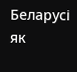Беларусі як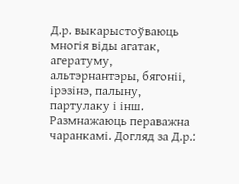Д.р. выкарыстоўваюць многія віды агатак, агератуму, альтэрнантэры, бягоніі, ірэзінэ, палыну, партулаку і інш. Размнажаюць пераважна чаранкамі. Догляд за Д.р.: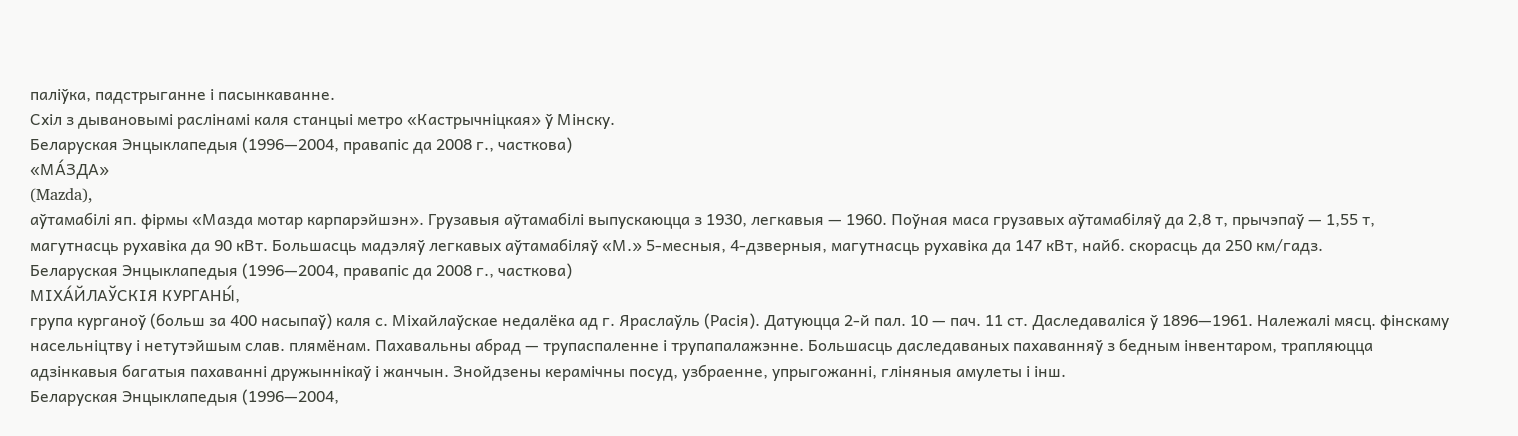паліўка, падстрыганне і пасынкаванне.
Схіл з дывановымі раслінамі каля станцыі метро «Кастрычніцкая» ў Мінску.
Беларуская Энцыклапедыя (1996—2004, правапіс да 2008 г., часткова)
«МА́ЗДА»
(Mazda),
аўтамабілі яп. фірмы «Мазда мотар карпарэйшэн». Грузавыя аўтамабілі выпускаюцца з 1930, легкавыя — 1960. Поўная маса грузавых аўтамабіляў да 2,8 т, прычэпаў — 1,55 т, магутнасць рухавіка да 90 кВт. Большасць мадэляў легкавых аўтамабіляў «М.» 5-месныя, 4-дзверныя, магутнасць рухавіка да 147 кВт, найб. скорасць да 250 км/гадз.
Беларуская Энцыклапедыя (1996—2004, правапіс да 2008 г., часткова)
МІХА́ЙЛАЎСКІЯ КУРГАНЫ́,
група курганоў (больш за 400 насыпаў) каля с. Міхайлаўскае недалёка ад г. Яраслаўль (Расія). Датуюцца 2-й пал. 10 — пач. 11 ст. Даследаваліся ў 1896—1961. Належалі мясц. фінскаму насельніцтву і нетутэйшым слав. плямёнам. Пахавальны абрад — трупаспаленне і трупапалажэнне. Большасць даследаваных пахаванняў з бедным інвентаром, трапляюцца адзінкавыя багатыя пахаванні дружыннікаў і жанчын. Знойдзены керамічны посуд, узбраенне, упрыгожанні, гліняныя амулеты і інш.
Беларуская Энцыклапедыя (1996—2004,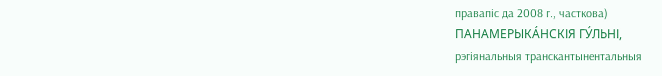правапіс да 2008 г., часткова)
ПАНАМЕРЫКА́НСКІЯ ГУ́ЛЬНІ,
рэгіянальныя транскантынентальныя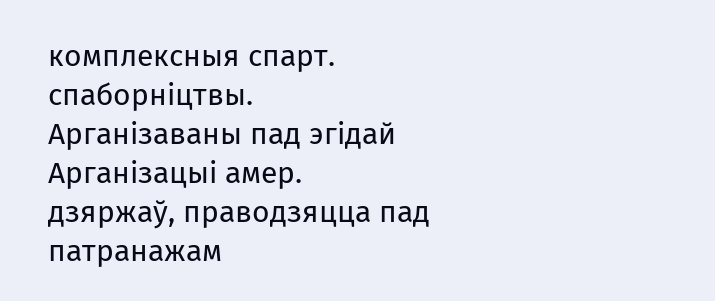комплексныя спарт. спаборніцтвы. Арганізаваны пад эгідай Арганізацыі амер. дзяржаў, праводзяцца пад патранажам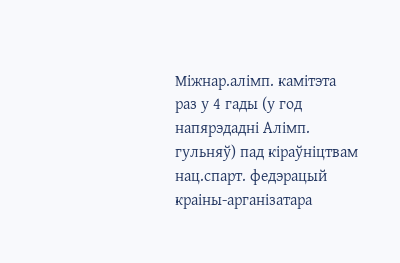Міжнар.алімп. камітэта раз у 4 гады (у год напярэдадні Алімп. гульняў) пад кіраўніцтвам нац.спарт. федэрацый краіны-арганізатара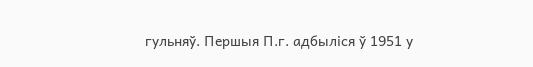гульняў. Першыя П.г. адбыліся ў 1951 у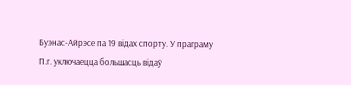Буэнас-Айрэсе па 19 відах спорту. У праграму П.г. уключаецца большасць відаў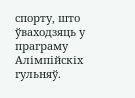спорту, што ўваходзяць у праграму Алімпійскіх гульняў.